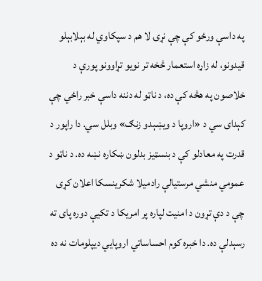په داسې ورځو کې چې نړۍ لا هم د سپکاوي له بېلابېلو قیدونو، له زاړه استعمار څخه تر نویو تړاوونو پورې د خلاصون په هڅه کې ده، د ناټو له دننه داسې خبر راځي چې کېدای سي د «اروپا د ویښېدو زنګ» وبلل سي. دا راپور د قدرت په معادلو کې د بنسټیز بدلون ښکاره نښه ده. د ناټو د عمومي منشي مرستیالې رادمیلا شکرینسکا اعلان کړی چې د دې تړون د امنیت لپاره پر امریکا د تکیې دوره پای ته رسېدلې ده. دا خبره کوم احساساتي اروپايي دیپلومات نه ده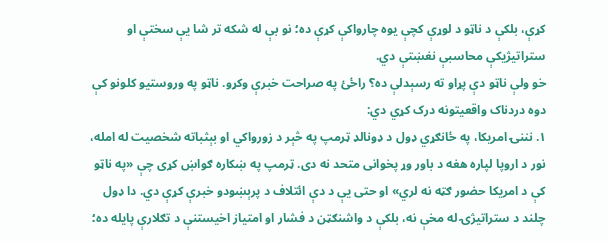کړې، بلکې د ناټو د لوړې کچې یوه چارواکې کړې ده؛ نو بې له شکه تر شا یې سختې او ستراتیژیکې محاسبې نغښتې دي.
خو ولې ناټو دې پړاو ته رسېدلې ده؟ راځئ په صراحت خبرې وکړو. ناټو په وروستیو کلونو کې دوه دردناک واقعیتونه درک کړي دي:
۱. نننۍ امریکا، په ځانګړي ډول د ډونالډ ټرمپ په څېر د زورواکي او بېثباته شخصیت له امله، نور د اروپا لپاره هغه د باور وړ پخوانی متحد نه دی. ټرمپ په ښکاره ګواښ کړی چې «په ناټو کې د امریکا حضور ګټه نه لري» او حتی یې د دې ائتلاف د پرېښودو خبرې کړې دي. دا ډول چلند د ستراتیژۍ له مخې نه، بلکې د واشنګټن د فشار او امتیاز اخیستنې د تګلارې پایله ده؛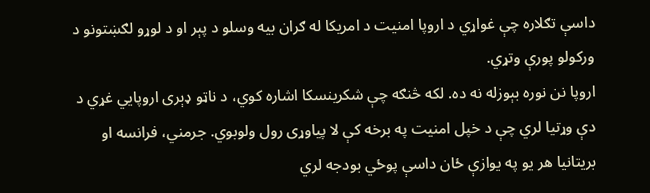داسې تګلاره چې غواړي د اروپا امنیت د امریکا له ګران بیه وسلو د پېر او د لوړو لګښتونو د ورکولو پورې وتړي.
اروپا نن نوره بېوزله نه ده. لکه څنګه چې شکرینسکا اشاره کوي، د ناټو ډېری اروپايي غړي د دې وړتیا لري چې د خپل امنیت په برخه کې لا پیاوړی رول ولوبوي. جرمني، فرانسه او بریتانیا هر یو په یوازې ځان داسې پوځي بودجه لري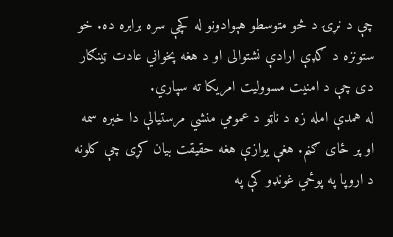چې د نړۍ د څو متوسطو هېوادونو له کچې سره برابره ده. خو ستونزه د ګډې ارادې نشتوالی او د هغه پخواني عادت ټینګار دی چې د امنیت مسوولیت امریکا ته سپاري.
له همدې امله زه د ناټو د عمومي منشي مرستیالې دا خبره سمه او پر ځای ګڼم. هغې یوازې هغه حقیقت بیان کړی چې کلونه د اروپا په پوځي غونډو کې په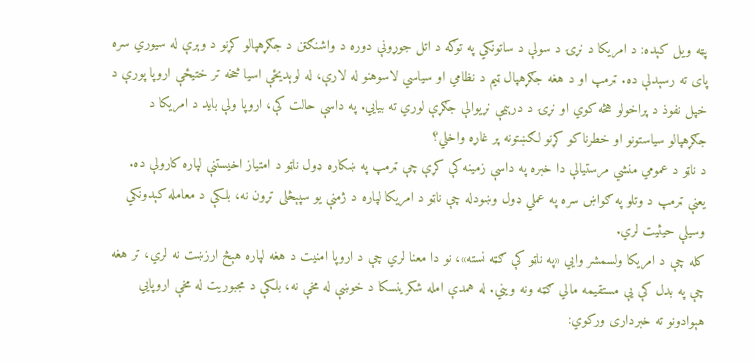پټه ویل کېده: د امریکا د نړۍ د سولې د ساتونکي په توګه د اتل جوړونې دوره د واشنګټن د جګړهپالو کړنو د وېرې له سیوري سره پای ته رسېدلې ده. ټرمپ او د هغه جګړهپال ټیم د نظامي او سیاسي لاسوهنو له لارې، له لوېدیځې اسیا څخه تر ختیځې اروپا پورې د خپل نفوذ د پراخولو هڅه کوي او نړۍ د درېیمې نړیوالې جګړې لوري ته بیایي. په داسې حالت کې، اروپا ولې باید د امریکا د جګړهپالو سیاستونو او خطرناکو کړنو لګښتونه پر غاړه واخلي؟
د ناټو د عمومي منشي مرستیالې دا خبره په داسې زمینه کې کړې چې ټرمپ په ښکاره ډول ناټو د امتیاز اخیستنې لپاره کارولې ده. یعنې ټرمپ د وتلو په ګواښ سره په عملي ډول وښودله چې ناټو د امریکا لپاره د ژمنې یو سپېڅلی تړون نه، بلکې د معامله کېدونکي وسیلې حیثیت لري.
کله چې د امریکا ولسمشر وايي «په ناټو کې ګټه نسته»، نو دا معنا لري چې د اروپا امنیت د هغه لپاره هېڅ ارزښت نه لري، تر هغه چې په بدل کې یې مستقیمه مالي ګټه ونه ویني. له همدې امله شکرینسکا د خوښې له مخې نه، بلکې د مجبوریت له مخې اروپايي هېوادونو ته خبرداری ورکوي: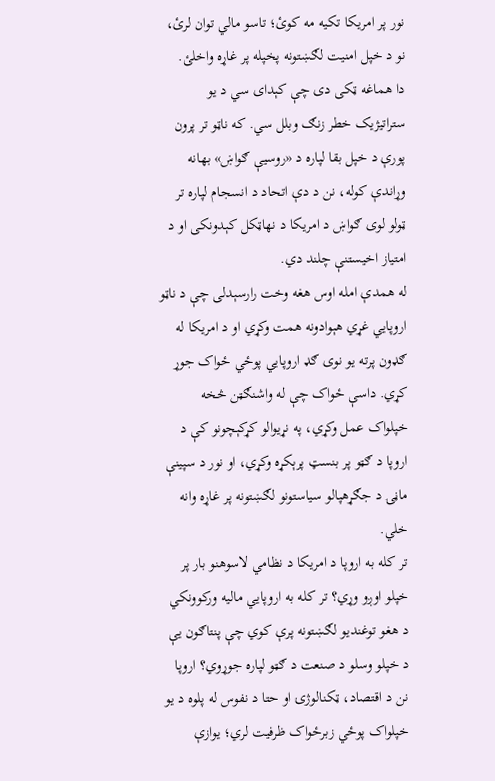نور پر امریکا تکیه مه کوئ؛ تاسو مالي توان لرئ، نو د خپل امنیت لګښتونه پخپله پر غاړه واخلئ.
دا هماغه ټکی دی چې کېدای سي د یو ستراتیژیک خطر زنګ وبلل سي. که ناټو تر پرون پورې د خپل بقا لپاره د «روسیې ګواښ» بهانه وړاندې کوله، نن د دې اتحاد د انسجام لپاره تر ټولو لوی ګواښ د امریکا د نهاټکل کېدونکی او د امتیاز اخیستنې چلند دي.
له همدې امله اوس هغه وخت رارسېدلی چې د ناټو اروپايي غړي هېوادونه همت وکړي او د امریکا له ګډون پرته یو نوی ګډ اروپايي پوځي ځواک جوړ کړي. داسې ځواک چې له واشنګټن څخه خپلواک عمل وکړي، په نړیوالو کړکېچونو کې د اروپا د ګټو پر بنسټ پرېکړه وکړي، او نور د سپینې ماڼۍ د جګړهپالو سیاستونو لګښتونه پر غاړه وانه خلي.
تر کله به اروپا د امریکا د نظامي لاسوهنو بار پر خپلو اوږو وړي؟ تر کله به اروپايي مالیه ورکوونکي د هغو توغندیو لګښتونه پرې کوي چې پنتاګون یې د خپلو وسلو د صنعت د ګټو لپاره جوړوي؟ اروپا نن د اقتصاد، ټکنالوژۍ او حتا د نفوس له پلوه د یو خپلواک پوځي زبرځواک ظرفیت لري؛ یوازې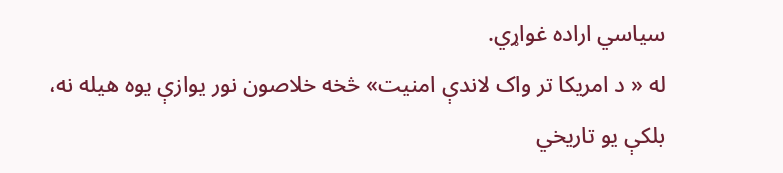سیاسي اراده غواړي.
له « د امریکا تر واک لاندې امنیت» څخه خلاصون نور یوازې یوه هیله نه، بلکې یو تاریخي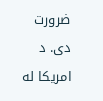ضرورت دی. د امریکا له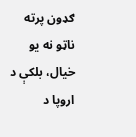ګډون پرته ناټو نه یو خیال، بلکې د اروپا د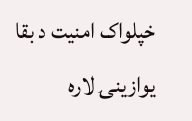خپلواک امنیت د بقا یوازینۍ لاره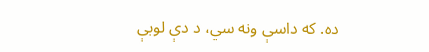ده. که داسې ونه سي، د دې لوبې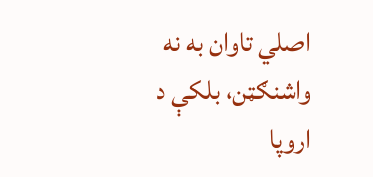اصلي تاوان به نه واشنګټن، بلکې د اروپا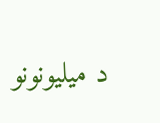د میلیونونو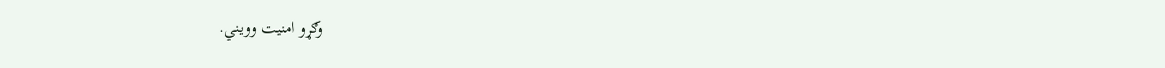وګړو امنیت وویني.